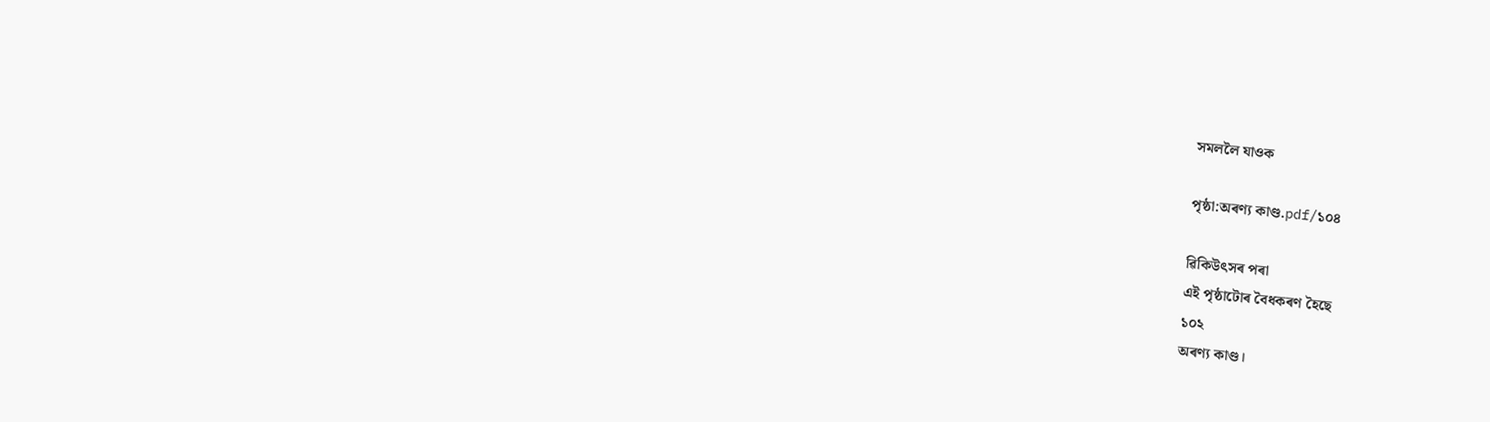সমললৈ যাওক

পৃষ্ঠা:অৰণ্য কাণ্ড.pdf/১০৪

ৱিকিউৎসৰ পৰা
এই পৃষ্ঠাটোৰ বৈধকৰণ হৈছে
১০২
অৰণ্য কাণ্ড।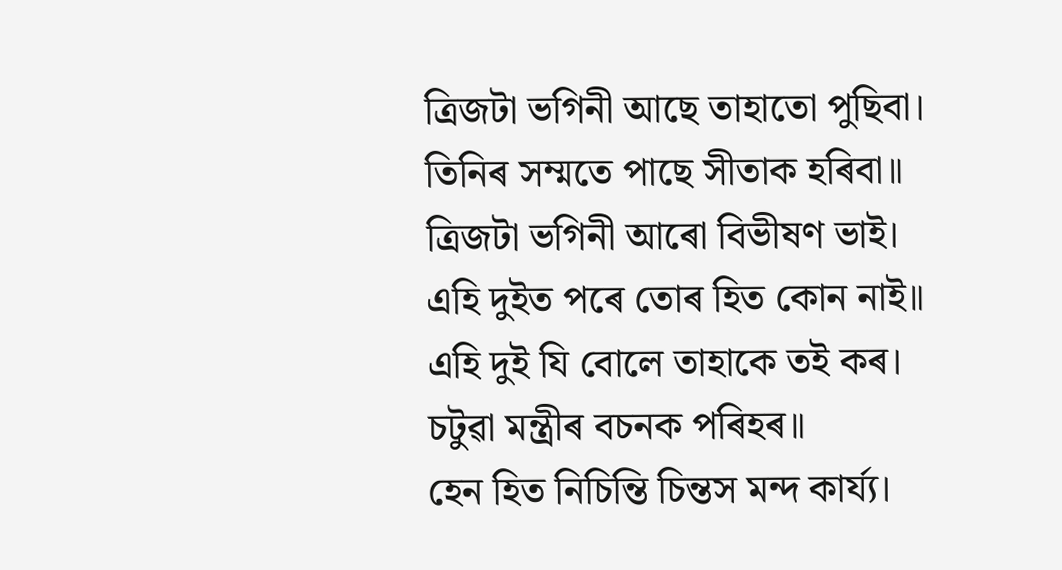ত্ৰিজটা ভগিনী আছে তাহাতো পুছিবা।
তিনিৰ সম্মতে পাছে সীতাক হৰিবা॥
ত্ৰিজটা ভগিনী আৰো বিভীষণ ভাই।
এহি দুইত পৰে তোৰ হিত কোন নাই॥
এহি দুই যি বোলে তাহাকে তই কৰ।
চটুৱা মন্ত্ৰীৰ বচনক পৰিহৰ॥
হেন হিত নিচিন্তি চিন্তস মন্দ কাৰ্য্য।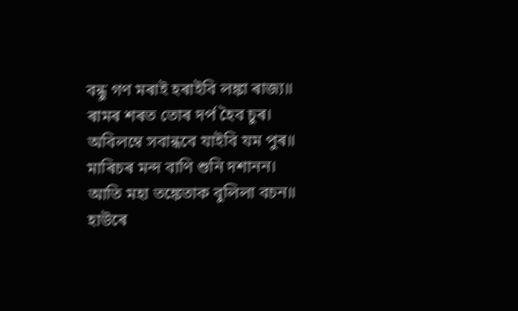বন্ধু গণ মৰাই হৰাইবি লঙ্কা ৰাজ্য॥
ৰামৰ শৰত তোৰ দৰ্প হৈব চুৰ।
অবিলম্বে সবান্ধবে যাইবি যম পুৰ॥
মাৰিচৰ মন্দ বাণি শুনি দশানন।
আতি মহা তঙ্কেতাক বুলিলা বচন॥
হাউৰে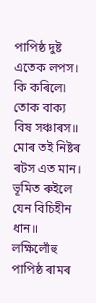পাপিষ্ঠ দুষ্ট এতেক লপস।
কি কৰিলে৷ তোক বাক্য বিষ সঞ্চাৰস॥
মোৰ তই নিষ্টৰ ৰটস এত মান।
ভূমিত ৰুইলে যেন বিচিহীন ধান॥
লক্ষিলোঁহু পাপিষ্ঠ ৰামৰ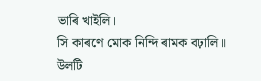ভাৰি খাইলি।
সি কাৰণে মোক নিন্দি ৰামক বঢ়ালি॥
উলটি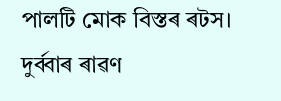পালটি মোক বিস্তৰ ৰটস।
দুৰ্ব্বাৰ ৰাৱণ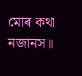মোৰ কথা নজানস॥